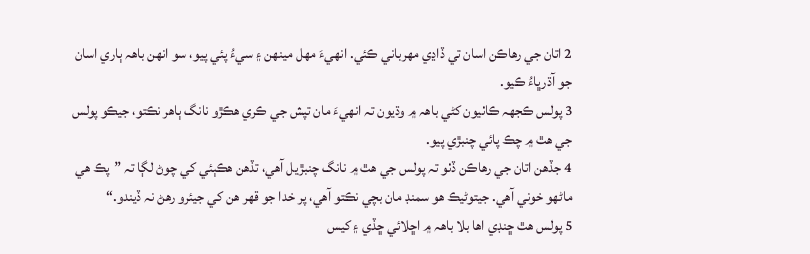2 اتان جي رھاڪن اسان تي ڏاڍي مھرباني ڪئي. انھيءَ مھل مينھن ۽ سيءُ پئي پيو، سو انھن باھہ ٻاري اسان جو آڌرڀاءُ ڪيو.
3 پولس ڪجھہ ڪاٺيون کڻي باھہ ۾ وڌيون تہ انھيءَ مان تپش جي ڪري ھڪڙو نانگ ٻاھر نڪتو، جيڪو پولس جي ھٿ ۾ چڪ پائي چنبڙي پيو.
4 جڏھن اتان جي رھاڪن ڏٺو تہ پولس جي ھٿ ۾ نانگ چنبڙيل آھي، تڏھن ھڪٻئي کي چوڻ لڳا تہ ”پڪ ھي ماڻھو خوني آھي. جيتوڻيڪ ھو سمنڊ مان بچي نڪتو آھي، پر خدا جو قھر ھن کي جيئرو رھڻ نہ ڏيندو.“
5 پولس ھٿ ڇنڊي اھا بلا باھہ ۾ اڇلائي ڇڏي ۽ کيس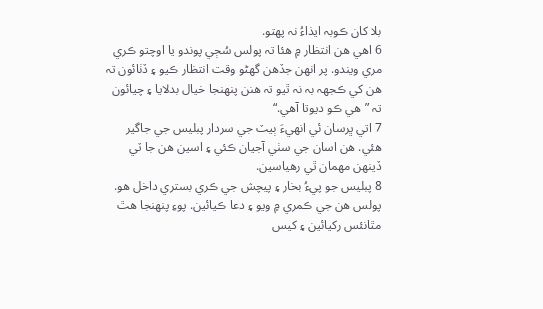بلا کان ڪوبہ ايذاءُ نہ پھتو.
6 اھي ھن انتظار ۾ ھئا تہ پولس سُڄي پوندو يا اوچتو ڪري مري ويندو. پر انھن جڏھن گھڻو وقت انتظار ڪيو ۽ ڏٺائون تہ ھن کي ڪجھہ بہ نہ ٿيو تہ ھنن پنھنجا خيال بدلايا ۽ چيائون تہ ”ھي ڪو ديوتا آھي.“
7 اتي ڀرسان ئي انھيءَ ٻيٽ جي سردار پبليس جي جاگير ھئي. ھن اسان جي سٺي آجيان ڪئي ۽ اسين ھن جا ٽي ڏينھن مھمان ٿي رھياسين.
8 پبليس جو پيءُ بخار ۽ پيچش جي ڪري بستري داخل ھو. پولس ھن جي ڪمري ۾ ويو ۽ دعا ڪيائين. پوءِ پنھنجا ھٿ مٿانئس رکيائين ۽ کيس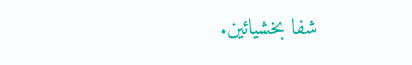شفا بخشيائين.